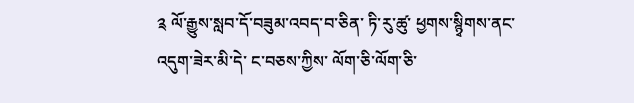༉ ལོ་རྒྱུས་སླབ་དོ་བཟུམ་འབད་བ་ཅིན་ ཏི་རུ་ཚུ་ ཕྱགས་སྙྭིགས་ནང་འདུག་ཟེར་མི་དེ་ ང་བཅས་ཀྱིས་ ལོག་ཅི་ལོག་ཅི་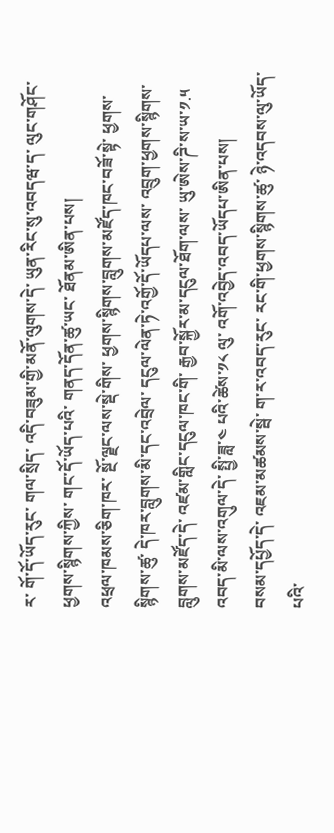ར་ གོ་དོ་ཡོད་རུང་ གལ་སྲིད་ འདི་བཟུམ་གྱི་མནོ་ལུགས་དེ་ ཡུན་རིང་སུ་འབདཝ་ད་ ལུང་གཤོང་ཕྱགས་སྙིགས་ཀྱིས་ གང་དོ་ཡོད་པའི་ གནད་དོན་ཚུ་ཡང་ ཐོནམ་ཨིན་པས།
འཕྲལ་ཁམས་ཅིག་ཁར་ སྔོ་ལྗང་ལས་སྡེ་གིས་ ཕྱགས་སྙིགས་བླུགས་མཛོད་ཁང་བཟོ་སྟེ་ ཕྱགས་སྙིགས་ཚུ་ དེ་ཁར་བླུགས་མི་དང་འབྲེལ་ དངུལ་ལེན་ཏེ་འགྱོ་དོ་ཡོདཔ་ལས་ འབྲུག་ཕྱགས་སྙིགས་བླུགས་མཛོད་དེ་ འཛམ་གླིང་དངུལ་ཁང་གི་ རྒྱབ་སྐྱོར་མ་དངུལ་ཐོག་ལས་ ཡུ་ཨེས་ཌི་ས་ཡ་༡.༥ འབད་མི་ལས་འགུལ་དེ་ སྤྱི་ཟླ་༤ པའི་ཚེས་༡༨ ལུ་ འགོ་འབྱེད་འབད་ཡོདཔ་ཨིན་པས།
བསམ་དཔྱོད་དེ་ འཇམ་མཚམས་སྦེ་ ག་ར་འབད་རུང་ རང་གི་ཕྱགས་སྙིགས་ཚུ་ ཉེ་འདབས་ལུ་ཡོད་པའི་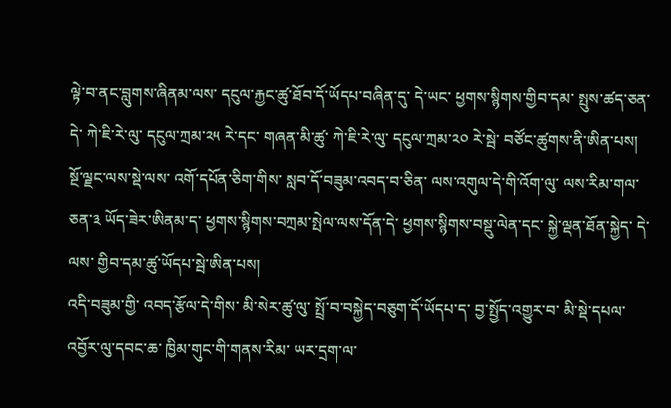ལྟེ་བ་ནང་བླུགས་ཞིནམ་ལས་ དངུལ་རྐྱང་ཚུ་ཐོབ་དོ་ཡོདཔ་བཞིན་དུ་ དེ་ཡང་ ཕྱགས་སྙིགས་གྱིབ་དམ་ སྤུས་ཚད་ཅན་དེ་ ཀེ་ཇི་རེ་ལུ་ དངུལ་ཀྲམ་༢༥ རེ་དང་ གཞན་མི་ཚུ་ ཀེ་ཇི་རེ་ལུ་ དངུལ་ཀྲམ་༢༠ རེ་སྦེ་ བཙོང་ཚུགས་ནི་ཨིན་པས།
སྔོ་ལྗང་ལས་སྡེ་ལས་ འགོ་དཔོན་ཅིག་གིས་ སླབ་དོ་བཟུམ་འབད་བ་ཅིན་ ལས་འགུལ་དེ་གི་འོག་ལུ་ ལས་རིམ་གལ་ཅན་༣ ཡོད་ཟེར་ཨིནམ་ད་ ཕྱགས་སྙིགས་བཀྲམ་སྤེལ་ལས་དོན་དེ་ ཕྱགས་སྙིགས་བསྡུ་ལེན་དང་ སྐྱེ་ལྡན་ཐོན་སྐྱེད་ དེ་ལས་ གྱིབ་དམ་ཚུ་ཡོདཔ་སྦེ་ཨིན་པས།
འདི་བཟུམ་གྱི་ འབད་རྩོལ་དེ་གིས་ མི་སེར་ཚུ་ལུ་ སྤྲོ་བ་བསྐྱེད་བཅུག་དོ་ཡོདཔ་ད་ བྱ་སྤྱོད་འགྱུར་བ་ མི་སྡེ་དཔལ་འབྱོར་ལུ་དབང་ཆ་ ཁྱིམ་གུང་གི་གནས་རིམ་ ཡར་དྲག་ལ་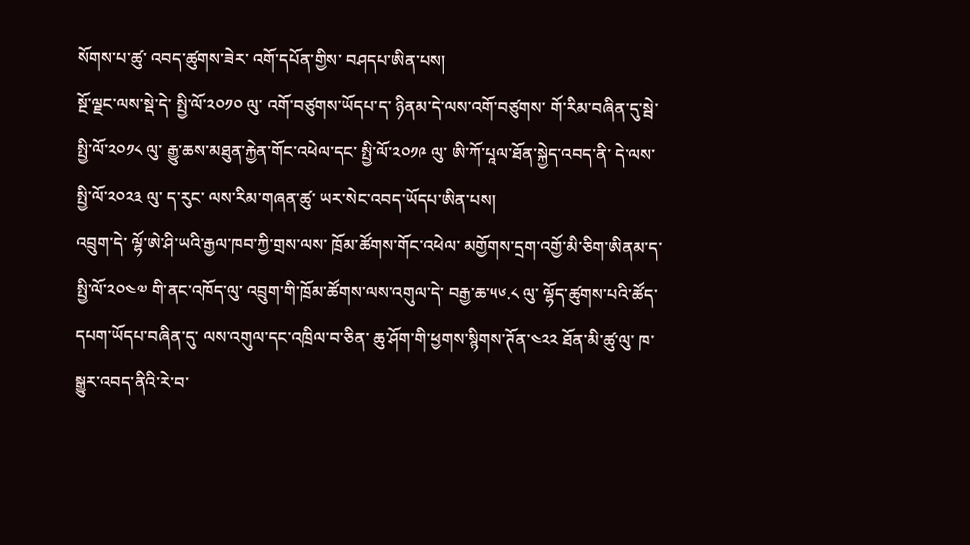སོགས་པ་ཚུ་ འབད་ཚུགས་ཟེར་ འགོ་དཔོན་གྱིས་ བཤདཔ་ཨིན་པས།
སྔོ་ལྗང་ལས་སྡེ་དེ་ སྤྱི་ལོ་༢༠༡༠ ལུ་ འགོ་བཙུགས་ཡོདཔ་ད་ ཉིནམ་དེ་ལས་འགོ་བཙུགས་ གོ་རིམ་བཞིན་དུ་སྦེ་ སྤྱི་ལོ་༢༠༡༨ ལུ་ རྒྱུ་ཆས་མཐུན་རྐྱེན་གོང་འཕེལ་དང་ སྤྱི་ལོ་༢༠༡༩ ལུ་ ཨི་ཀོ་པཱལ་ཐོན་སྐྱེད་འབད་ནི་ དེ་ལས་ སྤྱི་ལོ་༢༠༢༣ ལུ་ ད་རུང་ ལས་རིམ་གཞན་ཚུ་ ཡར་སེང་འབད་ཡོདཔ་ཨིན་པས།
འབྲུག་དེ་ ལྷོ་ཨེ་ཤི་ཡའི་རྒྱལ་ཁབ་ཀྱི་གྲས་ལས་ ཁྲོམ་ཚོགས་གོང་འཕེལ་ མགྱོགས་དྲག་འགྱོ་མི་ཅིག་ཨིནམ་ད་ སྤྱི་ལོ་༢༠༤༧ གི་ནང་འཁོད་ལུ་ འབྲུག་གི་ཁྲོམ་ཚོགས་ལས་འགུལ་དེ་ བརྒྱ་ཆ་༥༦.༨ ལུ་ ལྷོད་ཚུགས་པའི་ཚོད་དཔག་ཡོདཔ་བཞིན་དུ་ ལས་འགུལ་དང་འཁྲིལ་བ་ཅིན་ ཆུ་ཤོག་གི་ཕྱགས་སྙིགས་ཊོན་༤༢༢ ཐོན་མི་ཚུ་ལུ་ ཁ་སྒྱུར་འབད་ནིའི་རེ་བ་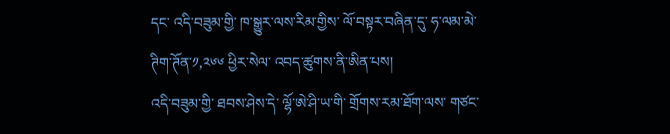དང་ འདི་བཟུམ་གྱི་ ཁ་སྒྱུར་ལས་རིམ་གྱིས་ ལོ་བསྟར་བཞིན་དུ་ ཧ་ལམ་མེ་ཊིག་ཊོན་༡,༢༦༦ ཕྱིར་སེལ་ འབད་ཚུགས་ནི་ཨིན་པས།
འདི་བཟུམ་གྱི་ ཐབས་ཤེས་དེ་ ལྷོ་ཨེ་ཤི་ཡ་གི་ གྲོགས་རམ་ཐོག་ལས་ གཙང་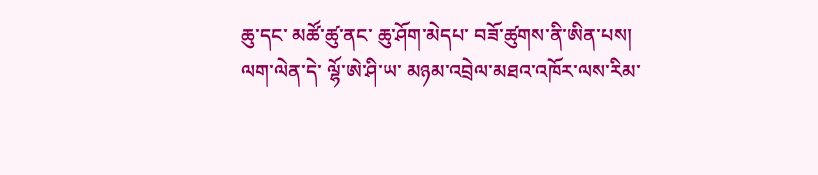ཆུ་དང་ མཚོ་ཚུ་ནང་ ཆུ་ཤོག་མེདཔ་ བཟོ་ཚུགས་ནི་ཨིན་པས།
ལག་ལེན་དེ་ ལྷོ་ཨེ་ཤི་ཡ་ མཉམ་འབྲེལ་མཐའ་འཁོར་ལས་རིམ་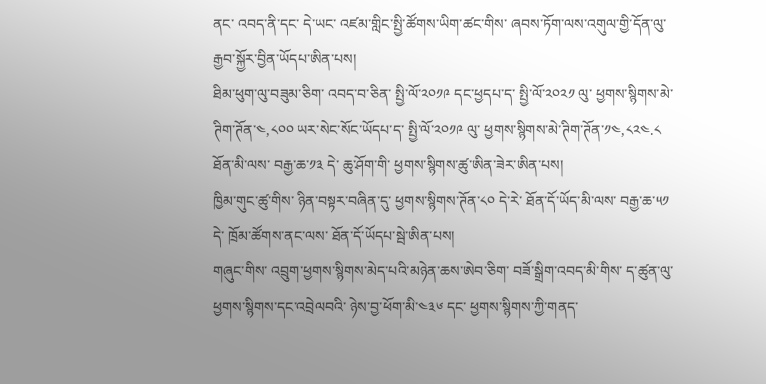ནང་ འབད་ནི་དང་ དེ་ཡང་ འཛམ་གླིང་སྤྱི་ཚོགས་ཡིག་ཚང་གིས་ ཞབས་ཏོག་ལས་འགུལ་གྱི་དོན་ལུ་ རྒྱབ་སྐྱོར་བྱིན་ཡོདཔ་ཨིན་པས།
ཐིམ་ཕུག་ལུ་བཟུམ་ཅིག་ འབད་བ་ཅིན་ སྤྱི་ལོ་༢༠༡༩ དང་ཕྱདཔ་ད་ སྤྱི་ལོ་༢༠༢༡ ལུ་ ཕྱགས་སྙིགས་མེ་ཊིག་ཊོན་༤,༨༠༠ ཡར་སེང་སོང་ཡོདཔ་ད་ སྤྱི་ལོ་༢༠༡༩ ལུ་ ཕྱགས་སྙིགས་མེ་ཊིག་ཊོན་༡༤,༨༢༤.༨ ཐོན་མི་ལས་ བརྒྱ་ཆ་༡༣ དེ་ ཆུ་ཤོག་གི་ ཕྱགས་སྙིགས་ཚུ་ཨིན་ཟེར་ཨིན་པས།
ཁྱིམ་གུང་ཚུ་གིས་ ཉིན་བསྟར་བཞིན་དུ་ ཕྱགས་སྙིགས་ཊོན་༨༠ དེ་རེ་ ཐོན་དོ་ཡོད་མི་ལས་ བརྒྱ་ཆ་༥༡ དེ་ ཁྲོམ་ཚོགས་ནང་ལས་ ཐོན་དོ་ཡོདཔ་སྦེ་ཨིན་པས།
གཞུང་གིས་ འབྲུག་ཕྱགས་སྙིགས་མེད་པའི་མཉེན་ཆས་ཨེབ་ཅིག་ བཟོ་སྒྲིག་འབད་མི་གིས་ ད་ཚུན་ལུ་ ཕྱགས་སྙིགས་དང་འབྲེལབའི་ ཉེས་བྱ་ཕོག་མི་༤༣༦ དང་ ཕྱགས་སྙིགས་ཀྱི་གནད་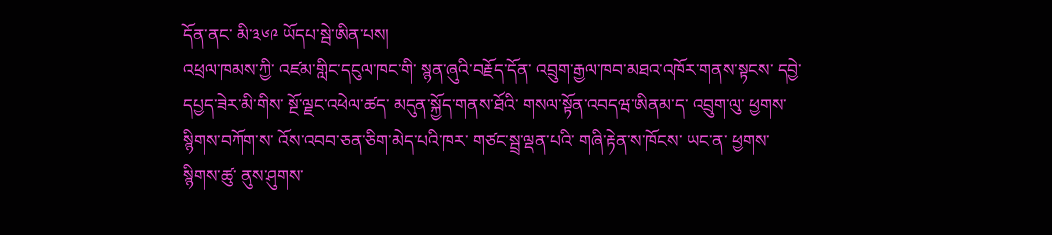དོན་ནང་ མི་༣༦༩ ཡོདཔ་སྦེ་ཨིན་པས།
འཕྲལ་ཁམས་ཀྱི་ འཛམ་གླིང་དངུལ་ཁང་གི་ སྙན་ཞུའི་བརྗོད་དོན་ འབྲུག་རྒྱལ་ཁབ་མཐའ་འཁོར་གནས་སྟངས་ དབྱེ་དཔྱད་ཟེར་མི་གིས་ སྔོ་ལྗང་འཕེལ་ཚད་ མདུན་སྐྱོད་གནས་ཐོའི་ གསལ་སྟོན་འབདཝ་ཨིནམ་ད་ འབྲུག་ལུ་ ཕྱགས་སྙིགས་བཀོག་ས་ འོས་འབབ་ཅན་ཅིག་མེད་པའི་ཁར་ གཙང་སྦྲ་ལྡན་པའི་ གཞི་རྟེན་ས་ཁོངས་ ཡང་ན་ ཕྱགས་སྙིགས་ཚུ་ ནུས་ཤུགས་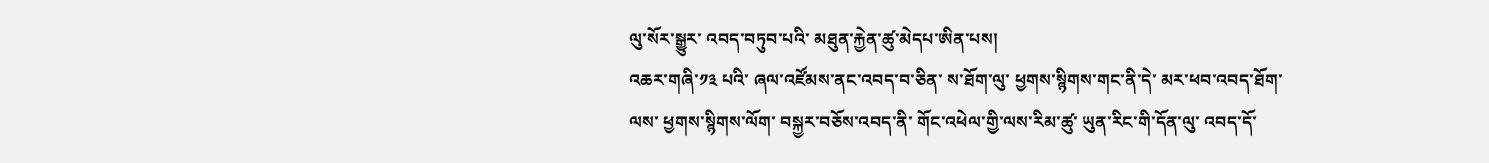ལུ་སོར་སྒྱུར་ འབད་བཏུབ་པའི་ མཐུན་རྐྱེན་ཚུ་མེདཔ་ཨིན་པས།
འཆར་གཞི་༡༣ པའི་ ཞལ་འཛོམས་ནང་འབད་བ་ཅིན་ ས་ཐོག་ལུ་ ཕྱགས་སྙིགས་གང་ནི་དེ་ མར་ཕབ་འབད་ཐོག་ལས་ ཕྱགས་སྙིགས་ལོག་ བསྐྱར་བཅོས་འབད་ནི་ གོང་འཕེལ་གྱི་ལས་རིམ་ཚུ་ ཡུན་རིང་གི་དོན་ལུ་ འབད་དོ་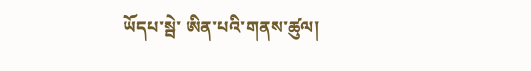ཡོདཔ་སྦེ་ ཨིན་པའི་གནས་ཚུལ།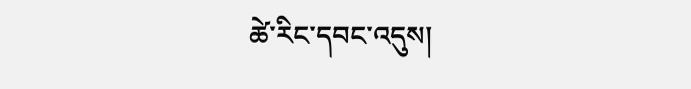ཚེ་རིང་དབང་འདུས།